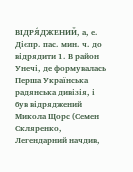ВІДРЯ́ДЖЕНИЙ, а, е. Дієпр. пас. мин. ч. до відрядити 1. В район Унечі, де формувалась Перша Українська радянська дивізія, і був відряджений Микола Щорс (Семен Скляренко, Легендарний начдив,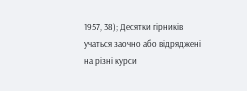1957, 38); Десятки гірників учаться заочно або відряджені на різні курси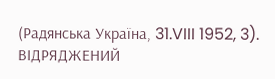(Радянська Україна, 31.VIII 1952, 3).
ВІДРЯДЖЕНИЙ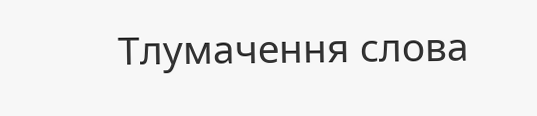Тлумачення слова